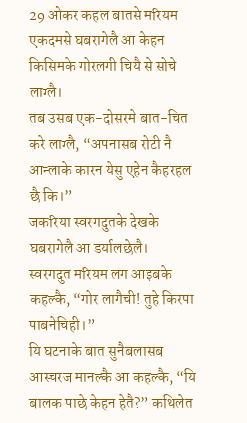29 ओकर कहल बातसे मरियम एकदमसे घबरागेलै आ केहन किसिमके गोरलगी चियै से सोचे लाग्लै।
तब उसब एक-दोसरमे बात-चित करे लाग्लै, “अपनासब रोटी नै आन्लाके कारन येसु एहेन कैहरहल छै कि।”
जकरिया स्वरगदुतके देखके घबरागेलै आ डर्यालछेलै।
स्वरगदुत मरियम लग आइबके कहल्कै, “गोर लागैची! तुहे किरपा पाबनेचिही।”
यि घटनाके बात सुनैबलासब आस्चरज मानल्कै आ कहल्कै, “यि बालक पाछे केहन हेतै?” कथिलेत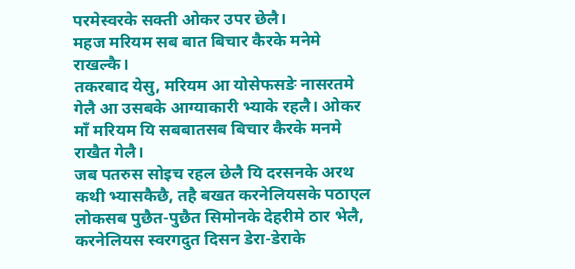परमेस्वरके सक्ती ओकर उपर छेलै।
महज मरियम सब बात बिचार कैरके मनेमे राखल्कै।
तकरबाद येसु, मरियम आ योसेफसङे नासरतमे गेलै आ उसबके आग्याकारी भ्याके रहलै। ओकर माँ मरियम यि सबबातसब बिचार कैरके मनमे राखैत गेलै।
जब पतरुस सोइच रहल छेलै यि दरसनके अरथ कथी भ्यासकैछै, तहै बखत करनेलियसके पठाएल लोकसब पुछैत-पुछैत सिमोनके देहरीमे ठार भेलै,
करनेलियस स्वरगदुत दिसन डेरा-डेराके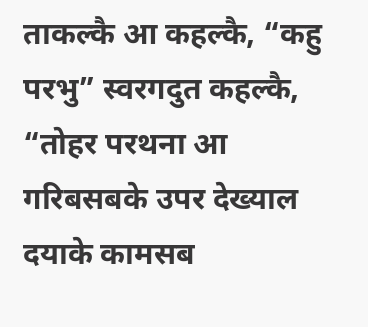ताकल्कै आ कहल्कै, “कहु परभु” स्वरगदुत कहल्कै, “तोहर परथना आ गरिबसबके उपर देख्याल दयाके कामसब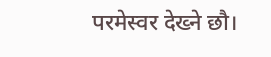परमेस्वर देख्ने छौ।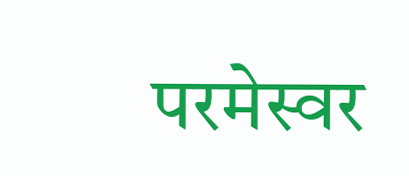परमेस्वर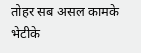तोहर सब असल कामके भेटीके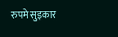रुपमे सुइकार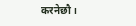करनेछौ।